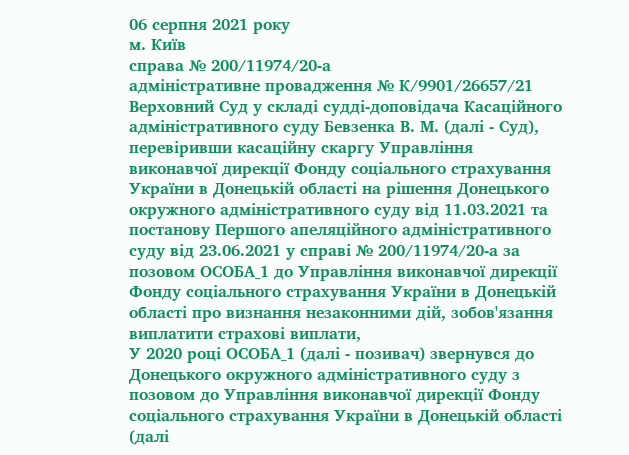06 серпня 2021 року
м. Київ
справа № 200/11974/20-а
адміністративне провадження № К/9901/26657/21
Верховний Суд у складі судді-доповідача Касаційного адміністративного суду Бевзенка В. М. (далі - Суд), перевіривши касаційну скаргу Управління виконавчої дирекції Фонду соціального страхування України в Донецькій області на рішення Донецького окружного адміністративного суду від 11.03.2021 та постанову Першого апеляційного адміністративного суду від 23.06.2021 у справі № 200/11974/20-а за позовом ОСОБА_1 до Управління виконавчої дирекції Фонду соціального страхування України в Донецькій області про визнання незаконними дій, зобов'язання виплатити страхові виплати,
У 2020 році ОСОБА_1 (далі - позивач) звернувся до Донецького окружного адміністративного суду з позовом до Управління виконавчої дирекції Фонду соціального страхування України в Донецькій області (далі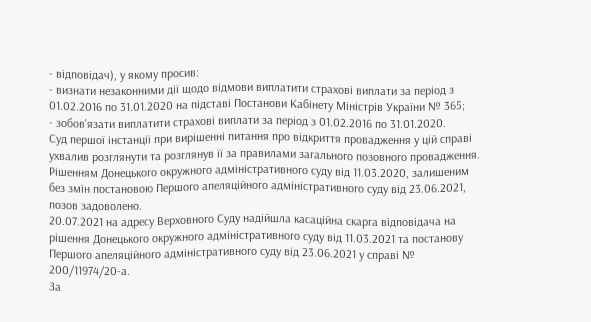- відповідач), у якому просив:
- визнати незаконними дії щодо відмови виплатити страхові виплати за період з 01.02.2016 по 31.01.2020 на підставі Постанови Кабінету Міністрів України № 365;
- зобов'язати виплатити страхові виплати за період з 01.02.2016 по 31.01.2020.
Суд першої інстанції при вирішенні питання про відкриття провадження у цій справі ухвалив розглянути та розглянув її за правилами загального позовного провадження.
Рішенням Донецького окружного адміністративного суду від 11.03.2020, залишеним без змін постановою Першого апеляційного адміністративного суду від 23.06.2021, позов задоволено.
20.07.2021 на адресу Верховного Суду надійшла касаційна скарга відповідача на рішення Донецького окружного адміністративного суду від 11.03.2021 та постанову Першого апеляційного адміністративного суду від 23.06.2021 у справі № 200/11974/20-а.
За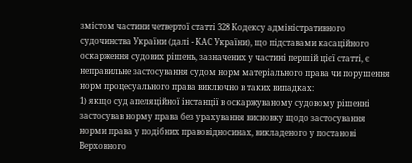змістом частини четвертої статті 328 Кодексу адміністративного судочинства України (далі - КАС України), що підставами касаційного оскарження судових рішень, зазначених у частині першій цієї статті, є неправильне застосування судом норм матеріального права чи порушення норм процесуального права виключно в таких випадках:
1) якщо суд апеляційної інстанції в оскаржуваному судовому рішенні застосував норму права без урахування висновку щодо застосування норми права у подібних правовідносинах, викладеного у постанові Верховного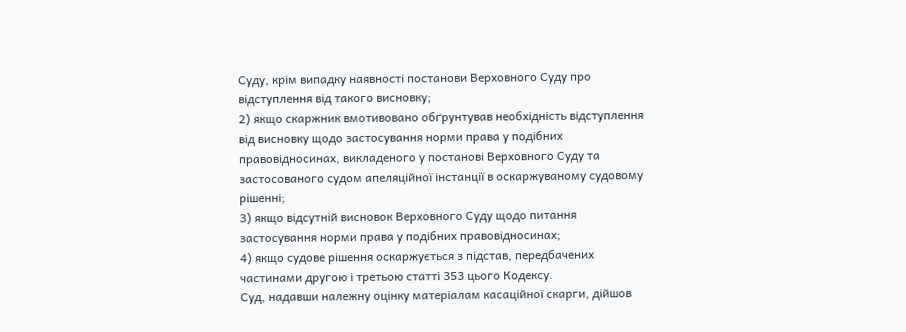Суду, крім випадку наявності постанови Верховного Суду про відступлення від такого висновку;
2) якщо скаржник вмотивовано обґрунтував необхідність відступлення від висновку щодо застосування норми права у подібних правовідносинах, викладеного у постанові Верховного Суду та застосованого судом апеляційної інстанції в оскаржуваному судовому рішенні;
3) якщо відсутній висновок Верховного Суду щодо питання застосування норми права у подібних правовідносинах;
4) якщо судове рішення оскаржується з підстав, передбачених частинами другою і третьою статті 353 цього Кодексу.
Суд, надавши належну оцінку матеріалам касаційної скарги, дійшов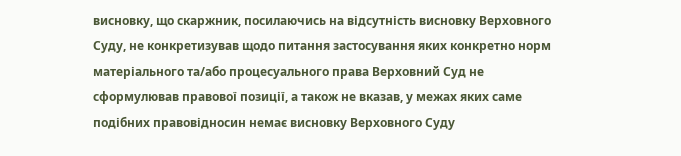висновку, що скаржник, посилаючись на відсутність висновку Верховного Суду, не конкретизував щодо питання застосування яких конкретно норм матеріального та/або процесуального права Верховний Суд не сформулював правової позиції, а також не вказав, у межах яких саме подібних правовідносин немає висновку Верховного Суду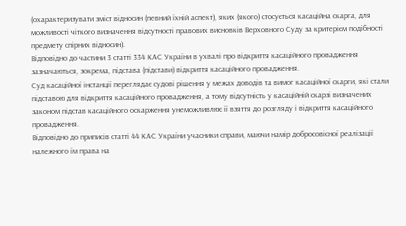(охарактеризувати зміст відносин (певний їхній аспект), яких (якого) стосується касаційна скарга, для можливості чіткого визначення відсутності правових висновків Верховного Суду за критерієм подібності предмету спірних відносин).
Відповідно до частини 3 статті 334 КАС України в ухвалі про відкриття касаційного провадження зазначаються, зокрема, підстава (підстави) відкриття касаційного провадження.
Суд касаційної інстанції переглядає судові рішення у межах доводів та вимог касаційної скарги, які стали підставою для відкриття касаційного провадження, а тому відсутність у касаційній скарзі визначених законом підстав касаційного оскарження унеможливлює її взяття до розгляду і відкриття касаційного провадження.
Відповідно до приписів статті 44 КАС України учасники справи, маючи намір добросовісної реалізації належного їм права на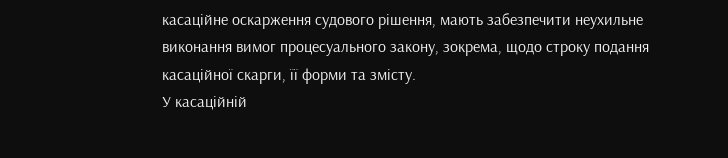касаційне оскарження судового рішення, мають забезпечити неухильне виконання вимог процесуального закону, зокрема, щодо строку подання касаційної скарги, її форми та змісту.
У касаційній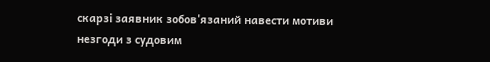скарзі заявник зобов'язаний навести мотиви незгоди з судовим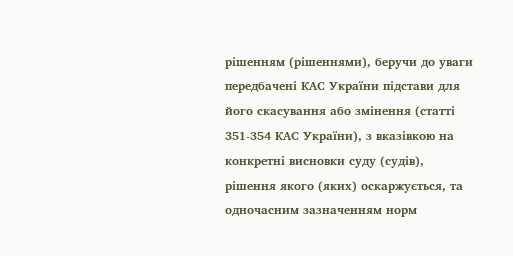рішенням (рішеннями), беручи до уваги передбачені КАС України підстави для його скасування або змінення (статті 351-354 КАС України), з вказівкою на конкретні висновки суду (судів), рішення якого (яких) оскаржується, та одночасним зазначенням норм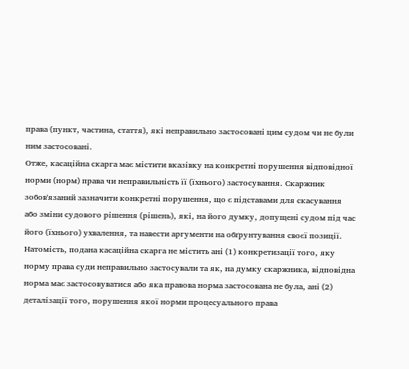права (пункт, частина, стаття), які неправильно застосовані цим судом чи не були ним застосовані.
Отже, касаційна скарга має містити вказівку на конкретні порушення відповідної норми (норм) права чи неправильність її (їхнього) застосування. Скаржник зобов'язаний зазначити конкретні порушення, що є підставами для скасування або зміни судового рішення (рішень), які, на його думку, допущені судом під час його (їхнього) ухвалення, та навести аргументи на обґрунтування своєї позиції.
Натомість, подана касаційна скарга не містить ані (1) конкретизації того, яку норму права суди неправильно застосували та як, на думку скаржника, відповідна норма має застосовуватися або яка правова норма застосована не була, ані (2) деталізації того, порушення якої норми процесуального права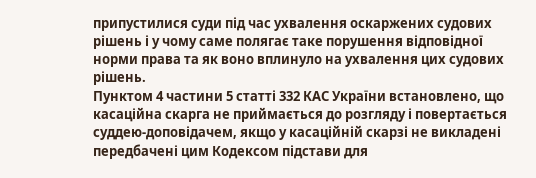припустилися суди під час ухвалення оскаржених судових рішень і у чому саме полягає таке порушення відповідної норми права та як воно вплинуло на ухвалення цих судових рішень.
Пунктом 4 частини 5 статті 332 КАС України встановлено, що касаційна скарга не приймається до розгляду і повертається суддею-доповідачем, якщо у касаційній скарзі не викладені передбачені цим Кодексом підстави для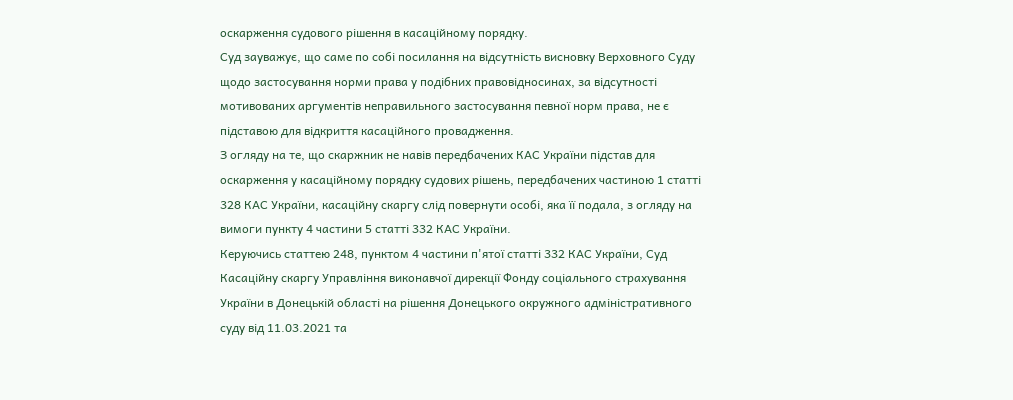оскарження судового рішення в касаційному порядку.
Суд зауважує, що саме по собі посилання на відсутність висновку Верховного Суду щодо застосування норми права у подібних правовідносинах, за відсутності мотивованих аргументів неправильного застосування певної норм права, не є підставою для відкриття касаційного провадження.
З огляду на те, що скаржник не навів передбачених КАС України підстав для оскарження у касаційному порядку судових рішень, передбачених частиною 1 статті 328 КАС України, касаційну скаргу слід повернути особі, яка її подала, з огляду на вимоги пункту 4 частини 5 статті 332 КАС України.
Керуючись статтею 248, пунктом 4 частини п'ятої статті 332 КАС України, Суд
Касаційну скаргу Управління виконавчої дирекції Фонду соціального страхування України в Донецькій області на рішення Донецького окружного адміністративного суду від 11.03.2021 та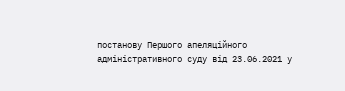постанову Першого апеляційного адміністративного суду від 23.06.2021 у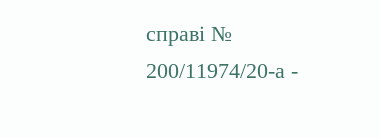справі № 200/11974/20-а -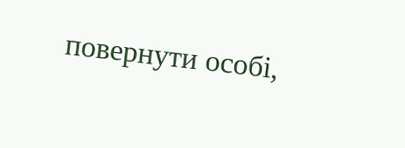повернути особі,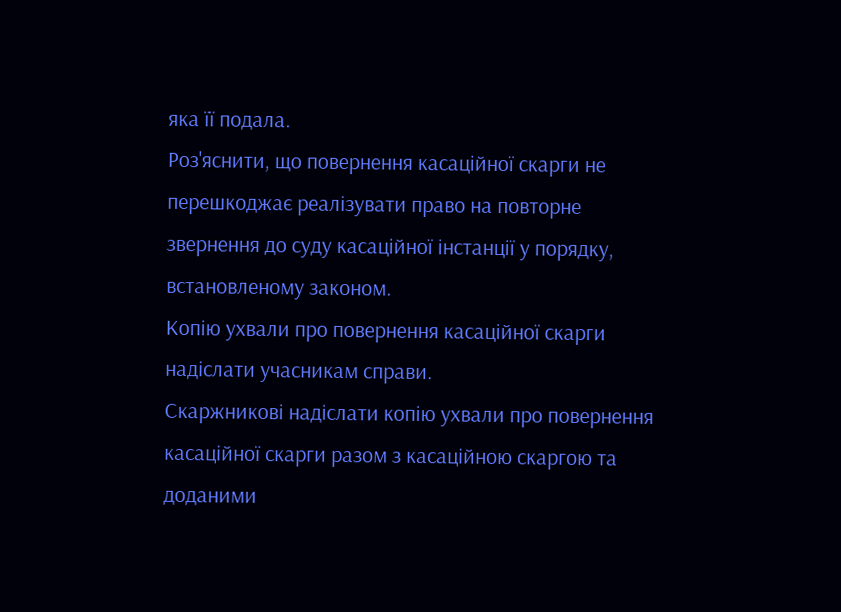яка її подала.
Роз'яснити, що повернення касаційної скарги не перешкоджає реалізувати право на повторне звернення до суду касаційної інстанції у порядку, встановленому законом.
Копію ухвали про повернення касаційної скарги надіслати учасникам справи.
Скаржникові надіслати копію ухвали про повернення касаційної скарги разом з касаційною скаргою та доданими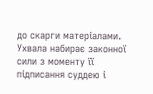до скарги матеріалами.
Ухвала набирає законної сили з моменту її підписання суддею і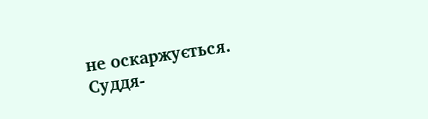не оскаржується.
Суддя-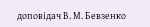доповідач В. М. Бевзенко